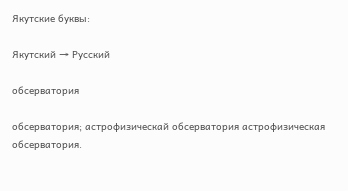Якутские буквы:

Якутский → Русский

обсерватория

обсерватория; астрофизическай обсерватория астрофизическая обсерватория.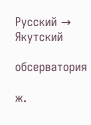Русский → Якутский

обсерватория

ж.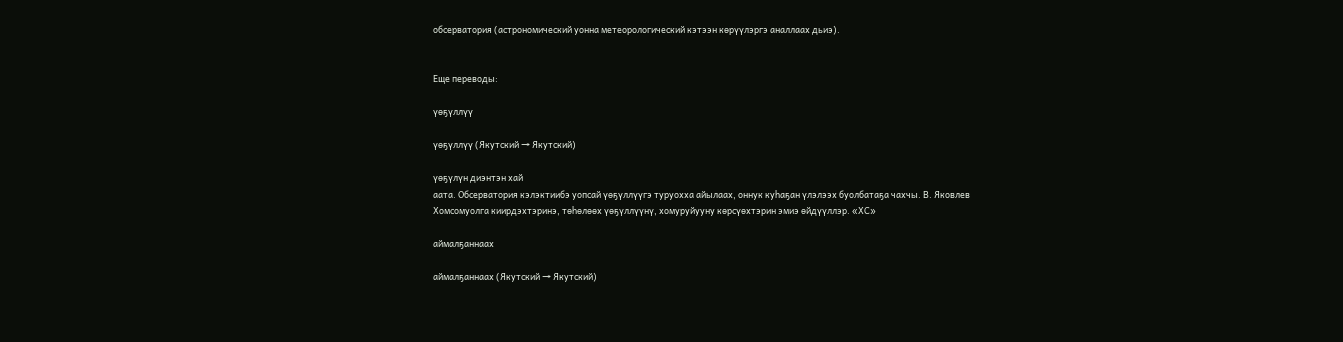обсерватория (астрономический уонна метеорологический кэтээн көрүүлэргэ аналлаах дьиэ).


Еще переводы:

үөҕүллүү

үөҕүллүү (Якутский → Якутский)

үөҕүлүн диэнтэн хай
аата. Обсерватория кэлэктиибэ уопсай үөҕүллүүгэ туруохха айылаах, оннук куһаҕан үлэлээх буолбатаҕа чахчы. В. Яковлев
Хомсомуолга киирдэхтэринэ, төһөлөөх үөҕүллүүнү, хомуруйууну көрсүөхтэрин эмиэ өйдүүллэр. «ХС»

аймалҕаннаах

аймалҕаннаах (Якутский → Якутский)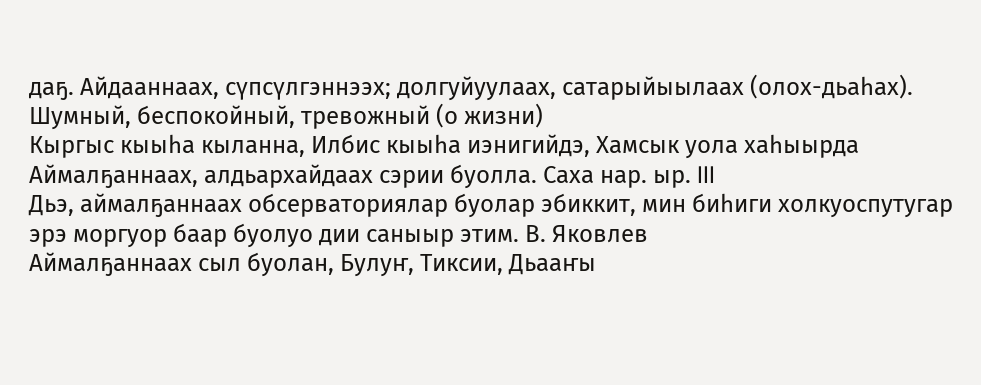даҕ. Айдааннаах, сүпсүлгэннээх; долгуйуулаах, сатарыйыылаах (олох-дьаһах). Шумный, беспокойный, тревожный (о жизни)
Кыргыс кыыһа кыланна, Илбис кыыһа иэнигийдэ, Хамсык уола хаһыырда Аймалҕаннаах, алдьархайдаах сэрии буолла. Саха нар. ыр. III
Дьэ, аймалҕаннаах обсерваториялар буолар эбиккит, мин биһиги холкуоспутугар эрэ моргуор баар буолуо дии саныыр этим. В. Яковлев
Аймалҕаннаах сыл буолан, Булуҥ, Тиксии, Дьааҥы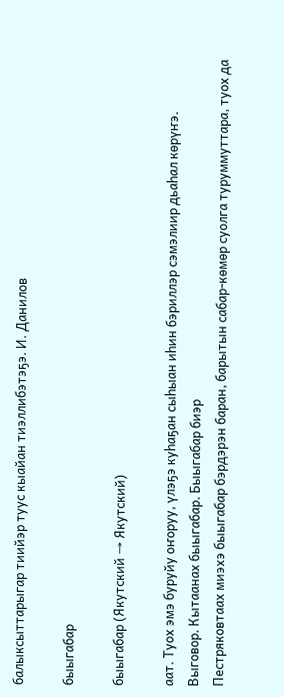балыксыттарыгар тиийэр туус кыайан тиэллибэтэҕэ. И. Данилов

быыгабар

быыгабар (Якутский → Якутский)

аат. Туох эмэ буруйу оҥоруу, үлэҕэ куһаҕан сыһыан иһин бэриллэр сэмэлиир дьаһал көрүҥэ. Выговор. Кытаанах быыгабар. Быыгабар биэр
Пестряковтаах миэхэ быыгабар бэрдэрэн баран, барытын сабар-көмөр суолга туруммуттара, туох да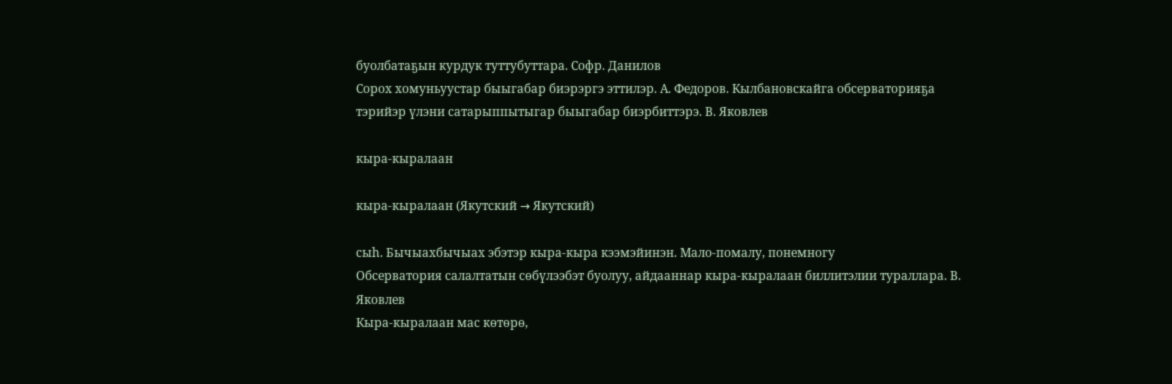буолбатаҕын курдук туттубуттара. Софр. Данилов
Сорох хомуньуустар быыгабар биэрэргэ эттилэр. А. Федоров. Кылбановскайга обсерваторияҕа тэрийэр үлэни сатарыппытыгар быыгабар биэрбиттэрэ. В. Яковлев

кыра-кыралаан

кыра-кыралаан (Якутский → Якутский)

сыһ. Бычыахбычыах эбэтэр кыра-кыра кээмэйинэн. Мало-помалу, понемногу
Обсерватория салалтатын сөбүлээбэт буолуу, айдааннар кыра-кыралаан биллитэлии тураллара. В. Яковлев
Кыра-кыралаан мас көтөрө,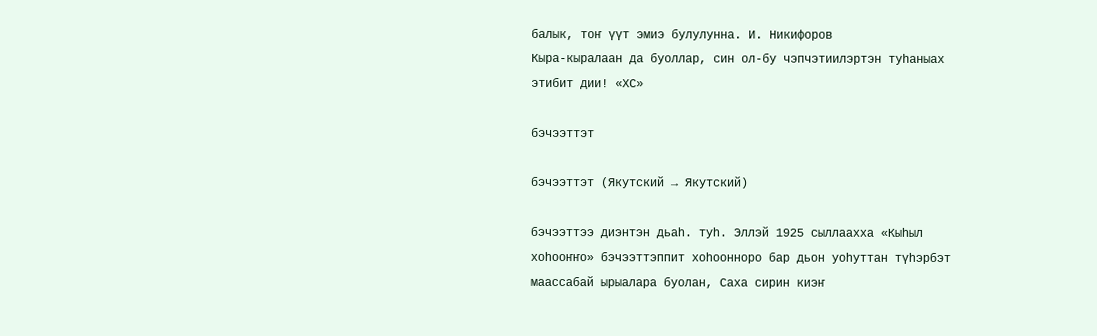балык, тоҥ үүт эмиэ булулунна. И. Никифоров
Кыра-кыралаан да буоллар, син ол-бу чэпчэтиилэртэн туһаныах этибит дии! «ХС»

бэчээттэт

бэчээттэт (Якутский → Якутский)

бэчээттээ диэнтэн дьаһ. туһ. Эллэй 1925 сыллаахха «Кыһыл хоһооҥҥо» бэчээттэппит хоһоонноро бар дьон уоһуттан түһэрбэт маассабай ырыалара буолан, Саха сирин киэҥ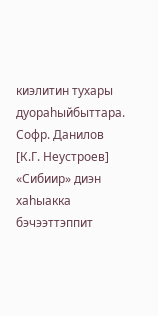киэлитин тухары дуораһыйбыттара. Софр. Данилов
[К.Г. Неустроев] «Сибиир» диэн хаһыакка бэчээттэппит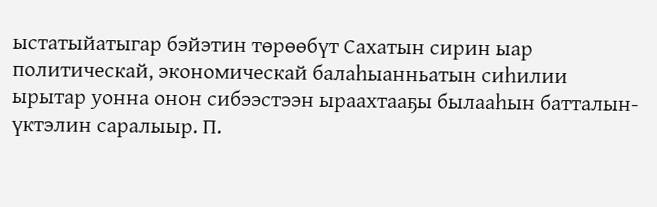ыстатыйатыгар бэйэтин төрөөбүт Сахатын сирин ыар политическай, экономическай балаһыанньатын сиһилии ырытар уонна онон сибээстээн ыраахтааҕы былааһын батталын-үктэлин саралыыр. П.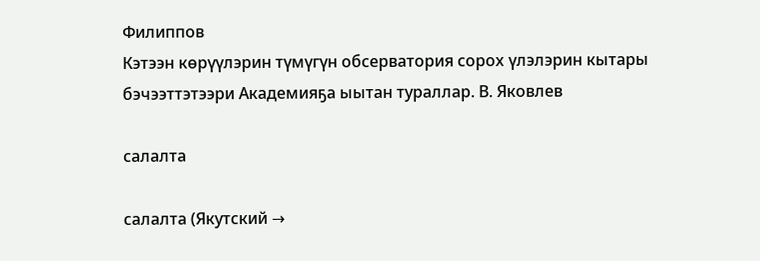Филиппов
Кэтээн көрүүлэрин түмүгүн обсерватория сорох үлэлэрин кытары бэчээттэтээри Академияҕа ыытан тураллар. В. Яковлев

салалта

салалта (Якутский →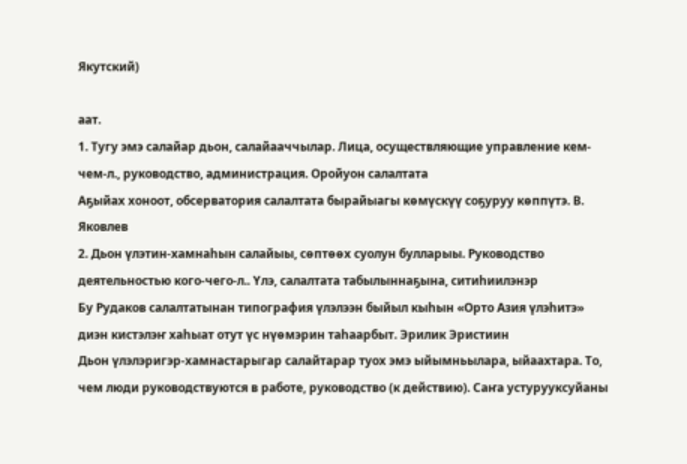Якутский)

аат.
1. Тугу эмэ салайар дьон, салайааччылар. Лица, осуществляющие управление кем-чем-л., руководство, администрация. Оройуон салалтата
Аҕыйах хоноот, обсерватория салалтата бырайыагы көмүскүү соҕуруу көппүтэ. В. Яковлев
2. Дьон үлэтин-хамнаһын салайыы, сөптөөх суолун булларыы. Руководство деятельностью кого-чего-л.. Үлэ, салалтата табылыннаҕына, ситиһиилэнэр
Бу Рудаков салалтатынан типография үлэлээн быйыл кыһын «Орто Азия үлэһитэ» диэн кистэлэҥ хаһыат отут үс нүөмэрин таһаарбыт. Эрилик Эристиин
Дьон үлэлэригэр-хамнастарыгар салайтарар туох эмэ ыйымньылара, ыйаахтара. То, чем люди руководствуются в работе, руководство (к действию). Саҥа устурууксуйаны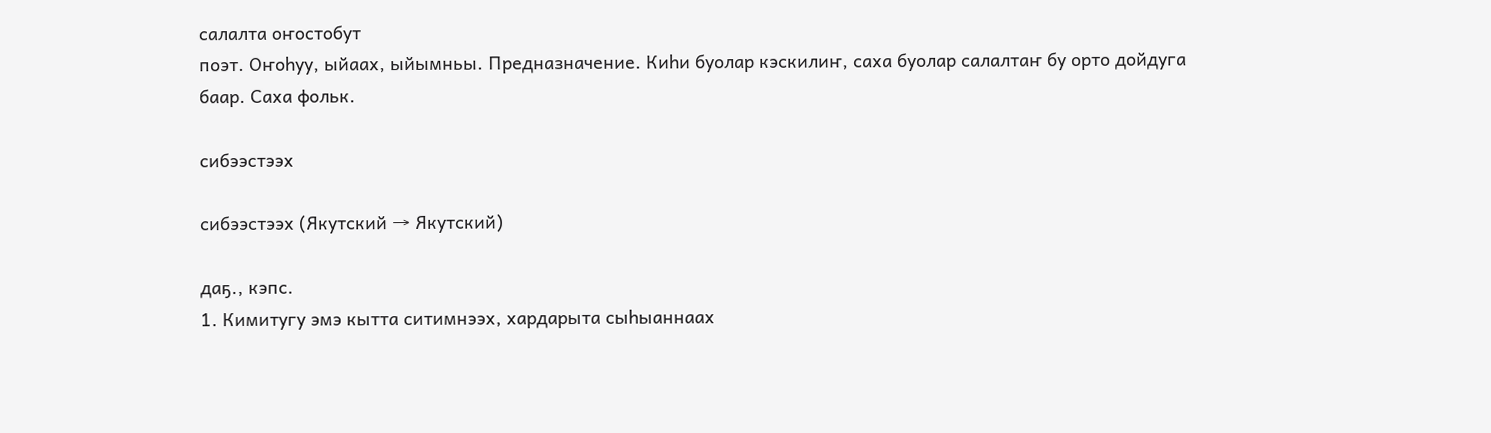салалта оҥостобут
поэт. Оҥоһуу, ыйаах, ыйымньы. Предназначение. Киһи буолар кэскилиҥ, саха буолар салалтаҥ бу орто дойдуга баар. Саха фольк.

сибээстээх

сибээстээх (Якутский → Якутский)

даҕ., кэпс.
1. Кимитугу эмэ кытта ситимнээх, хардарыта сыһыаннаах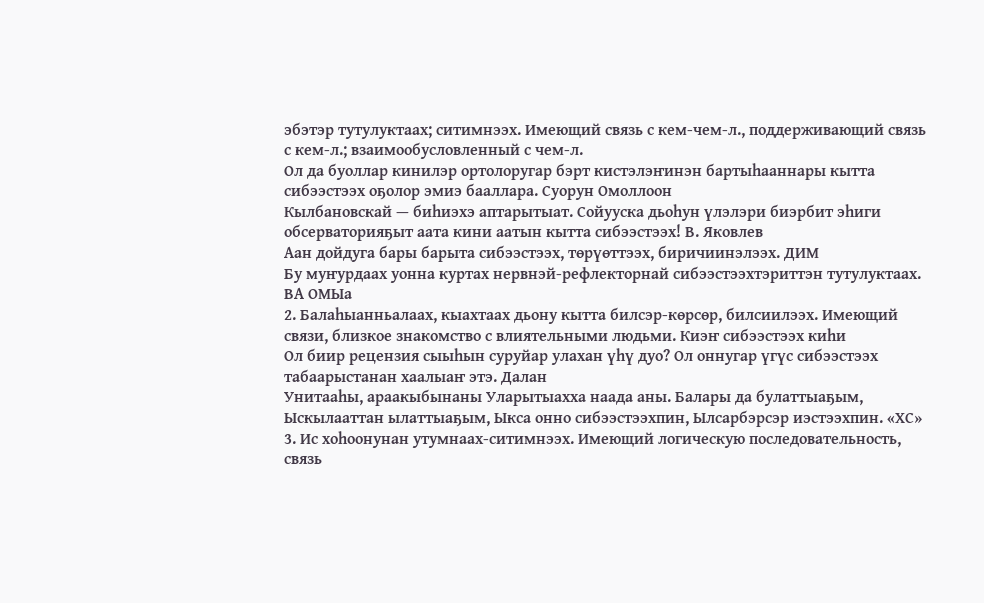эбэтэр тутулуктаах; ситимнээх. Имеющий связь с кем-чем-л., поддерживающий связь с кем-л.; взаимообусловленный с чем-л.
Ол да буоллар кинилэр ортолоругар бэрт кистэлэҥинэн бартыһааннары кытта сибээстээх оҕолор эмиэ бааллара. Суорун Омоллоон
Кылбановскай — биһиэхэ аптарытыат. Сойууска дьоһун үлэлэри биэрбит эһиги обсерваторияҕыт аата кини аатын кытта сибээстээх! В. Яковлев
Аан дойдуга бары барыта сибээстээх, төрүөттээх, биричиинэлээх. ДИМ
Бу муҥурдаах уонна куртах нервнэй-рефлекторнай сибээстээхтэриттэн тутулуктаах. ВА ОМЫа
2. Балаһыанньалаах, кыахтаах дьону кытта билсэр-көрсөр, билсиилээх. Имеющий связи, близкое знакомство с влиятельными людьми. Киэҥ сибээстээх киһи
Ол биир рецензия сыыһын суруйар улахан үһү дуо? Ол оннугар үгүс сибээстээх табаарыстанан хаалыаҥ этэ. Далан
Унитааһы, араакыбынаны Уларытыахха наада аны. Балары да булаттыаҕым, Ыскылааттан ылаттыаҕым, Ыкса онно сибээстээхпин, Ылсарбэрсэр иэстээхпин. «ХС»
3. Ис хоһоонунан утумнаах-ситимнээх. Имеющий логическую последовательность, связь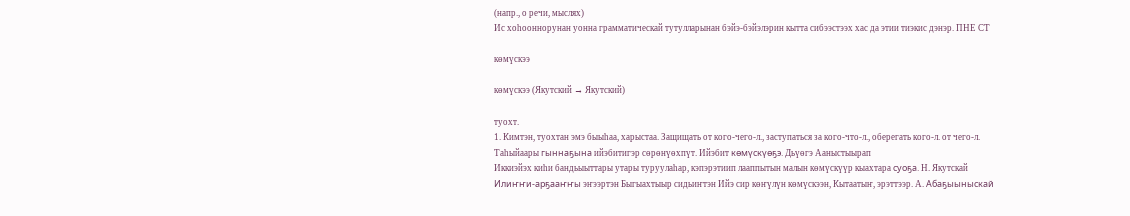(напр., о речи, мыслях)
Ис хоһооннорунан уонна грамматическай тутулларынан бэйэ-бэйэлэрин кытта сибээстээх хас да этии тиэкис дэнэр. ПНЕ СТ

көмүскээ

көмүскээ (Якутский → Якутский)

туохт.
1. Кимтэн, туохтан эмэ быыһаа, харыстаа. Защищать от кого-чего-л., заступаться за кого-что-л., оберегать кого-л. от чего-л.
Таһыйаары гыннаҕына ийэбитигэр сөрөнүөхпүт. Ийэбит көмүскүөҕэ. Дьүөгэ Ааныстыырап
Иккиэйэх киһи бандьыыттары утары туруулаһар, кэпэрэтиип лааппытын малын көмүскүүр кыахтара суоҕа. Н. Якутскай
Илиҥҥи-арҕааҥҥы эҥээртэн Быгыахтыыр сидьиҥтэн Ийэ сир көҥүлүн көмүскээн, Кытаатыҥ, эрэттээр. А. Абаҕыыныскай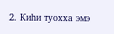2. Киһи туохха эмэ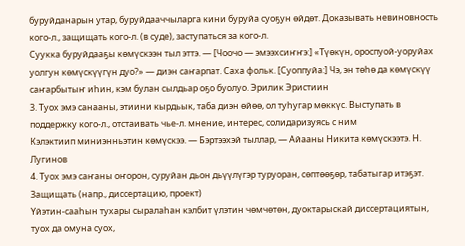буруйданарын утар, буруйдааччыларга кини буруйа суоҕун өйдөт. Доказывать невиновность кого-л., защищать кого-л. (в суде), заступаться за кого-л.
Суукка буруйдааҕы көмүскээн тыл эттэ. — [Чоочо — эмээхсиҥҥэ:] «Түөкүн, ороспуой-уоруйах уолгун көмүскүүгүн дуо?» — диэн саҥарпат. Саха фольк. [Суоппуйа:] Чэ, эн төһө да көмүскүү саҥарбытыҥ иһин, кэм булан сылдьар оҕо буолуо. Эрилик Эристиин
3. Туох эмэ санааны, этиини кырдьык, таба диэн өйөө, ол туһугар мөккүс. Выступать в поддержку кого-л., отстаивать чье-л. мнение, интерес, солидаризуясь с ним
Кэлэктиип миниэнньэтин көмүскээ. — Бэртээхэй тыллар, — Айааны Никита көмүскээтэ. Н. Лугинов
4. Туох эмэ саҥаны оҥорон, суруйан дьон дьүүлүгэр туруоран, сөптөөҕөр, табатыгар итэҕэт. Защищать (напр., диссертацию, проект)
Үйэтин-сааһын тухары сыралаһан кэлбит үлэтин чөмчөтөн, дуоктарыскай диссертациятын, туох да омуна суох,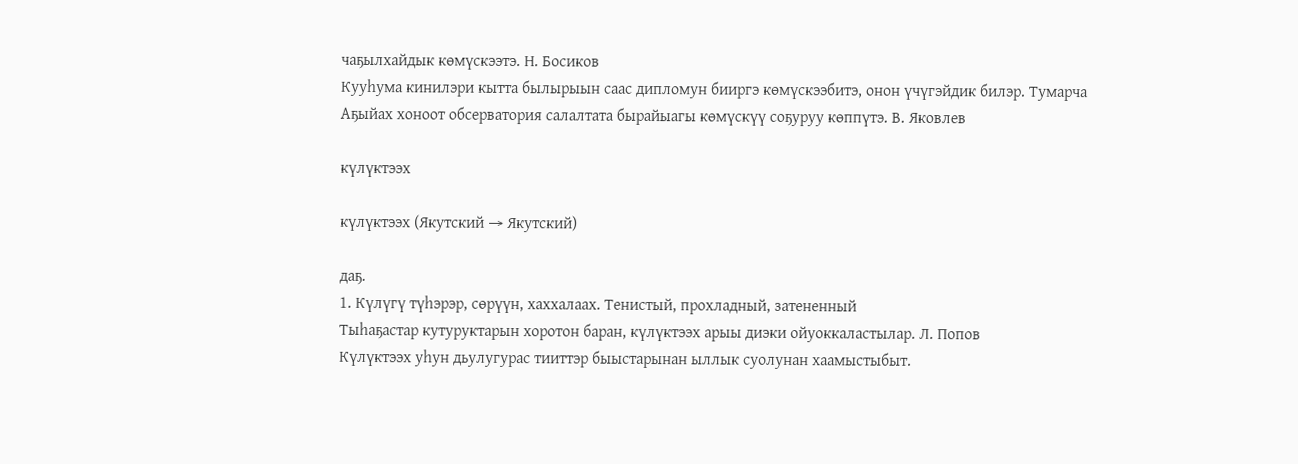чаҕылхайдык көмүскээтэ. Н. Босиков
Кууһума кинилэри кытта былырыын саас дипломун бииргэ көмүскээбитэ, онон үчүгэйдик билэр. Тумарча
Аҕыйах хоноот обсерватория салалтата бырайыагы көмүскүү соҕуруу көппүтэ. В. Яковлев

күлүктээх

күлүктээх (Якутский → Якутский)

даҕ.
1. Күлүгү түһэрэр, сөрүүн, хаххалаах. Тенистый, прохладный, затененный
Тыһаҕастар кутуруктарын хоротон баран, күлүктээх арыы диэки ойуоккаластылар. Л. Попов
Күлүктээх уһун дьулугурас тииттэр быыстарынан ыллык суолунан хаамыстыбыт.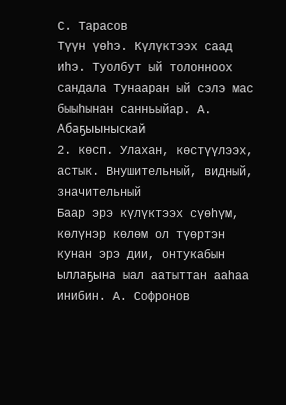С. Тарасов
Түүн үөһэ. Күлүктээх саад иһэ. Туолбут ый толонноох сандала Тунааран ый сэлэ мас быыһынан санньыйар. А. Абаҕыыныскай
2. көсп. Улахан, көстүүлээх, астык. Внушительный, видный, значительный
Баар эрэ күлүктээх сүөһүм, көлүнэр көлөм ол түөртэн кунан эрэ дии, онтукабын ыллаҕына ыал аатыттан ааһаа инибин. А. Софронов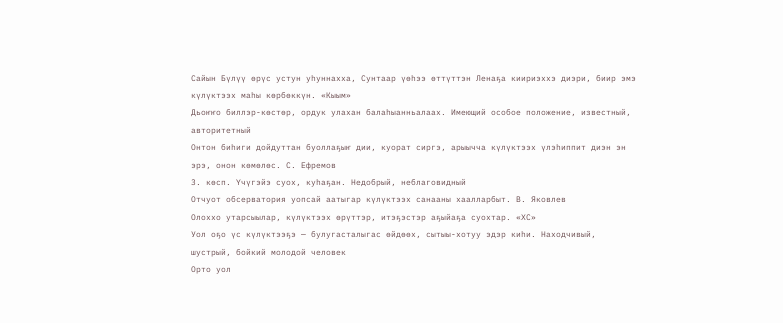Сайын Бүлүү өрүс устун уһуннахха, Сунтаар үөһээ өттүттэн Ленаҕа киириэххэ диэри, биир эмэ күлүктээх маһы көрбөккүн. «Кыым»
Дьоҥҥо биллэр-көстөр, ордук улахан балаһыанньалаах. Имеющий особое положение, известный, авторитетный
Онтон биһиги дойдуттан буоллаҕыҥ дии, куорат сиргэ, арыычча күлүктээх үлэһиппит диэн эн эрэ, онон көмөлөс. С. Ефремов
3. көсп. Үчүгэйэ суох, куһаҕан. Недобрый, неблаговидный
Отчуот обсерватория уопсай аатыгар күлүктээх санааны хаалларбыт. В. Яковлев
Олоххо утарсыылар, күлүктээх өрүттэр, итэҕэстэр аҕыйаҕа суохтар. «ХС»
Уол оҕо үс күлүктээҕэ — булугасталыгас өйдөөх, сытыы-хотуу эдэр киһи. Находчивый, шустрый, бойкий молодой человек
Орто уол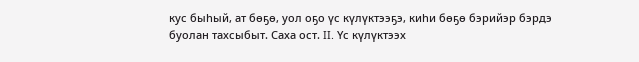кус быһый, ат бөҕө, уол оҕо үс күлүктээҕэ, киһи бөҕө бэрийэр бэрдэ буолан тахсыбыт. Саха ост. II. Үс күлүктээх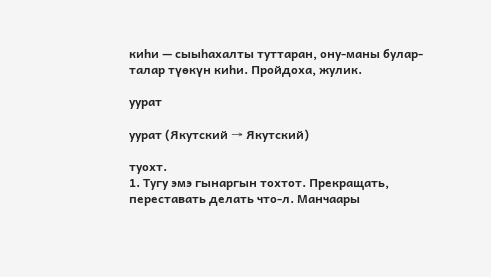киһи — сыыһахалты туттаран, ону-маны булар-талар түөкүн киһи. Пройдоха, жулик.

уурат

уурат (Якутский → Якутский)

туохт.
1. Тугу эмэ гынаргын тохтот. Прекращать, переставать делать что-л. Манчаары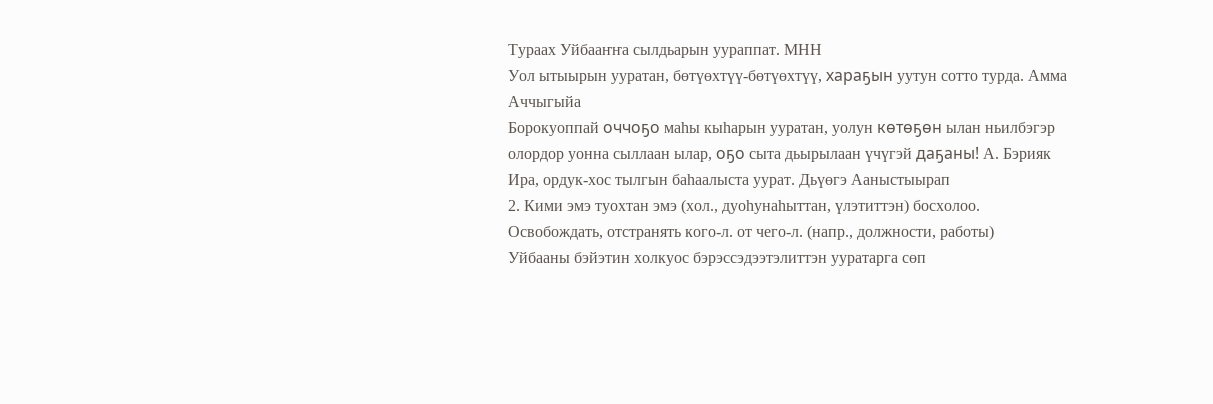Тураах Уйбааҥҥа сылдьарын уураппат. МНН
Уол ытыырын ууратан, бөтүөхтүү-бөтүөхтүү, хараҕын уутун сотто турда. Амма Аччыгыйа
Борокуоппай оччоҕо маһы кыһарын ууратан, уолун көтөҕөн ылан ньилбэгэр олордор уонна сыллаан ылар, оҕо сыта дьырылаан үчүгэй даҕаны! А. Бэрияк
Ира, ордук-хос тылгын баһаалыста уурат. Дьүөгэ Ааныстыырап
2. Кими эмэ туохтан эмэ (хол., дуоһунаһыттан, үлэтиттэн) босхолоо. Освобождать, отстранять кого-л. от чего-л. (напр., должности, работы)
Уйбааны бэйэтин холкуос бэрэссэдээтэлиттэн ууратарга сөп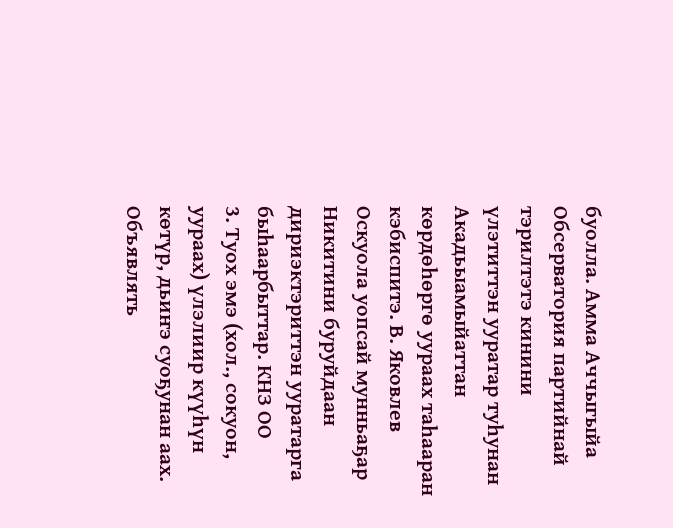буолла. Амма Аччыгыйа
Обсерватория партийнай тэрилтэтэ кинини үлэтиттэн ууратар туһунан Акадьыамыйаттан көрдөһөргө уураах таһааран кэбиспитэ. В. Яковлев
Оскуола уопсай мунньаҕар Никитини буруйдаан дириэктэриттэн ууратарга быһаарбыттар. КНЗ ОО
3. Туох эмэ (хол., сокуон, уураах) үлэлиир күүһүн көтүр, дьиҥэ суоҕунан аах. Объявлять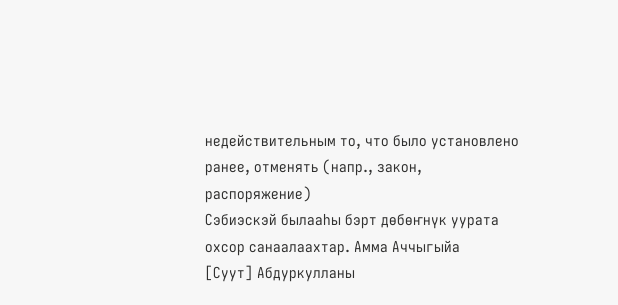недействительным то, что было установлено ранее, отменять (напр., закон, распоряжение)
Сэбиэскэй былааһы бэрт дөбөҥнүк уурата охсор санаалаахтар. Амма Аччыгыйа
[Суут] Абдуркулланы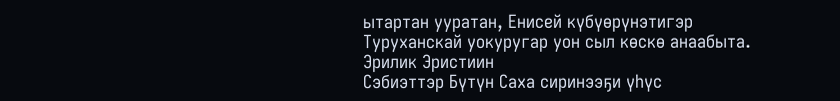ытартан ууратан, Енисей күбүөрүнэтигэр Туруханскай уокуругар уон сыл көскө анаабыта. Эрилик Эристиин
Сэбиэттэр Бүтүн Саха сиринээҕи үһүс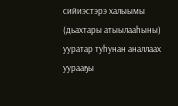сийиэстэрэ халыымы (дьахтары атыылааһыны) ууратар туһунан аналлаах уурааҕы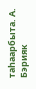таһаарбыта. А. Бэрияк